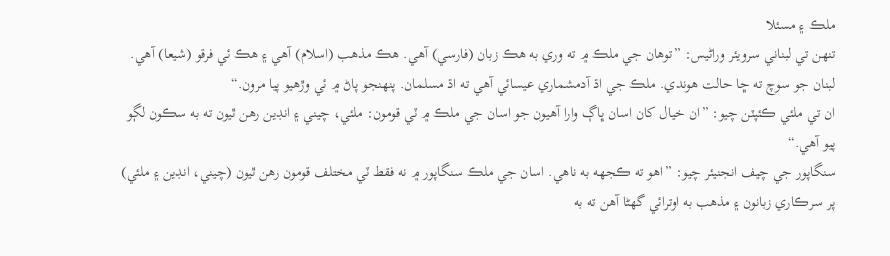ملڪ ۽ مسئلا
تنھن تي لبناني سرويئر وراڻيس: ”توهان جي ملڪ ۾ ته وري به هڪ زبان (فارسي) آهي. هڪ مذهب (اسلام) آهي ۽ هڪ ئي فرقو (شيعا) آهي. لبنان جو سوچ ته ڇا حالت هوندي. ملڪ جي اڌ آدمشماري عيسائي آهي ته اڌ مسلمان. پنھنجو پاڻ ۾ ئي وڙهيو پيا مرون.“
ان تي ملئي ڪئپٽن چيو: ”ان خيال کان اسان ڀاڳ وارا آهيون جو اسان جي ملڪ ۾ ٽي قومون: ملئي، چيني ۽ انڊين رهن ٿيون ته به سڪون لڳو پيو آهي.“
سنگاپور جي چيف انجنيئر چيو: ”اهو ته ڪجهه به ناهي. اسان جي ملڪ سنگاپور ۾ نه فقط ٽي مختلف قومون رهن ٿيون (چيني، انڊين ۽ ملئي) پر سرڪاري زبانون ۽ مذهب به اوترائي گهڻا آهن ته به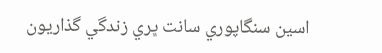اسين سنگاپوري سانت ڀري زندگي گذاريون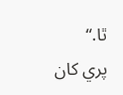ٿا.“
پري کان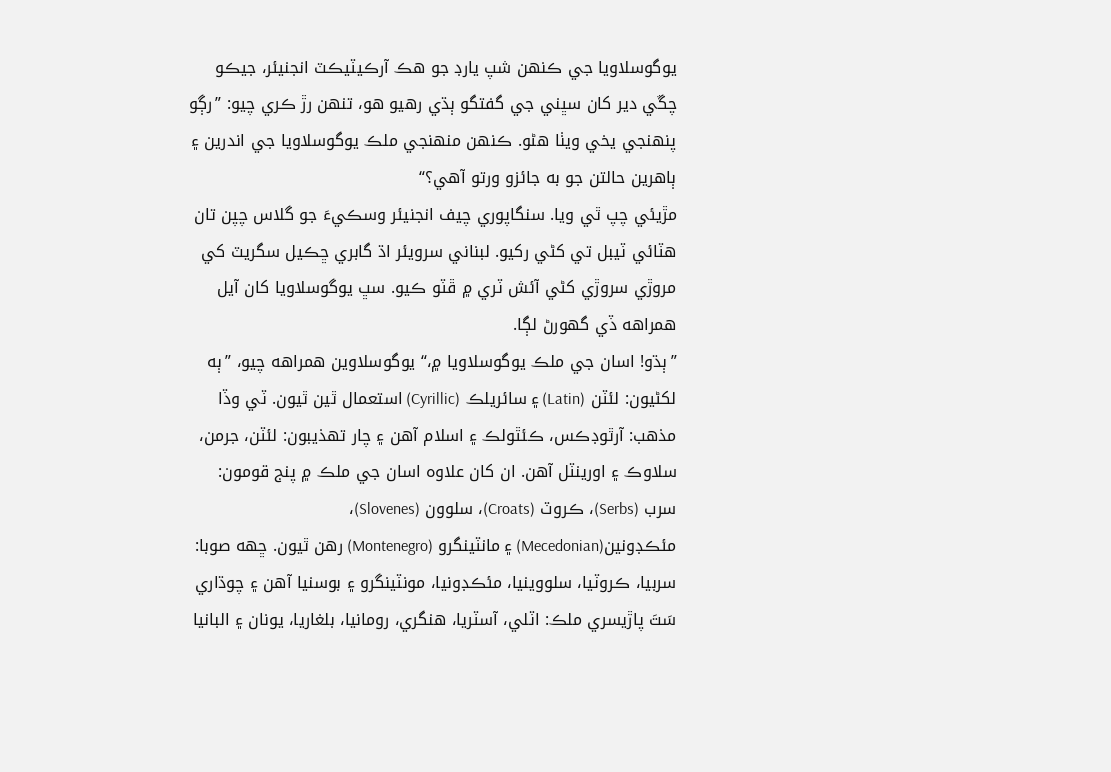يوگوسلاويا جي ڪنھن شپ يارڊ جو هڪ آرڪيٽيڪٽ انجنيئر، جيڪو چڱي دير کان سڀني جي گفتگو ٻڌي رهيو هو، تنھن رڙ ڪري چيو: ”رڳو پنھنجي يخي ويٺا هڻو. ڪنھن منھنجي ملڪ يوگوسلاويا جي اندرين ۽ ٻاهرين حالتن جو به جائزو ورتو آهي؟“
مڙيئي چپ ٿي ويا. سنگاپوري چيف انجنيئر وسڪيءَ جو گلاس چپن تان هٽائي ٽيبل تي کڻي رکيو. لبناني سرويئر اڌ گابري ڇڪيل سگريٽ کي مروڙي سروڙي کڻي آئش ٽري ۾ ڦٽو ڪيو. سڀ يوگوسلاويا کان آيل همراهه ڏي گهورڻ لڳا.
”ٻڌو! اسان جي ملڪ يوگوسلاويا ۾،“ يوگوسلاوين همراهه چيو، ”ٻه لکڻيون: لئٽن (Latin) ۽ سائريلڪ (Cyrillic) استعمال ٿين ٿيون. ٽي وڏا مذهب: آرٿوڊڪس، ڪئٿولڪ ۽ اسلام آهن ۽ چار تھذيبون: لئٽن، جرمن، سلاوڪ ۽ اورينٽل آهن. ان کان علاوه اسان جي ملڪ ۾ پنج قومون: سرب (Serbs)، ڪروٽ (Croats)، سلوون (Slovenes)، مئڪڊونين(Mecedonian) ۽ مانٽينگرو (Montenegro) رهن ٿيون. ڇھه صوبا: سربيا، ڪروٽيا، سلووينيا، مئڪڊونيا، مونٽينگرو ۽ بوسنيا آهن ۽ چوڌاري سَتَ پاڙيسري ملڪ: اٽلي، آسٽريا، هنگري، رومانيا، بلغاريا، يونان ۽ البانيا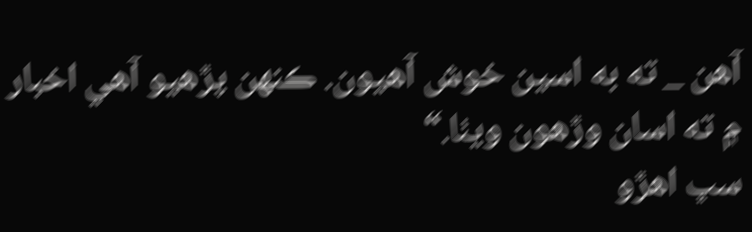آهن _ ته به اسين خوش آهيون. ڪنھن پڙهيو آهي اخبار ۾ ته اسان وڙهون ويٺا.“
سڀ اهڙو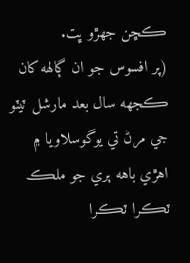ڪڇن جھڙو ڀت.
(پر افسوس جو ان ڳالهه کان ڪجهه سال بعد مارشل ٽيٽو جي مرڻ تي يوگوسلاويا ۾ اهڙي باهه ٻري جو ملڪ ٽڪرا ٽڪرا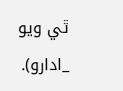ٿي ويو _ادارو).